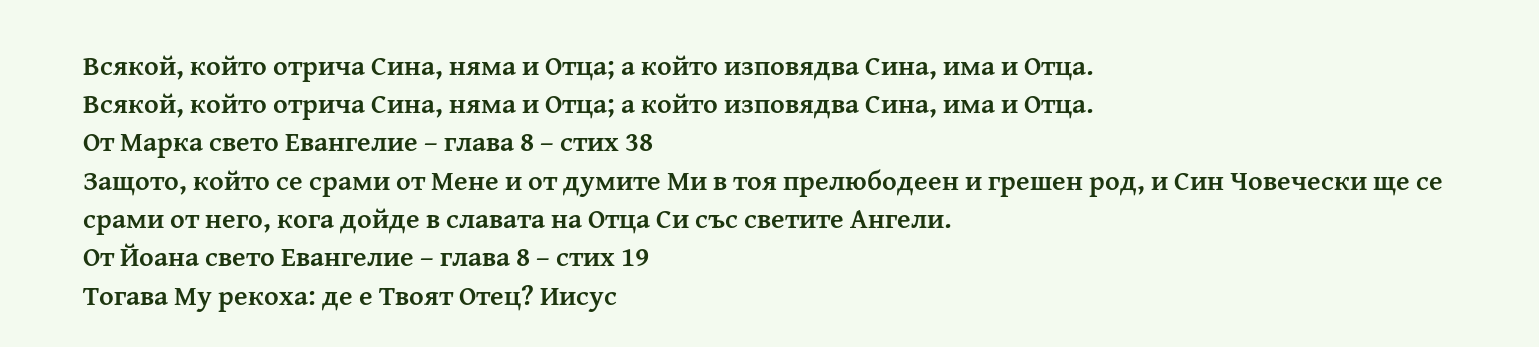Всякой, който отрича Сина, няма и Отца; а който изповядва Сина, има и Отца.
Всякой, който отрича Сина, няма и Отца; а който изповядва Сина, има и Отца.
От Марка свето Евангелие – глава 8 – стих 38
Защото, който се срами от Мене и от думите Ми в тоя прелюбодеен и грешен род, и Син Човечески ще се срами от него, кога дойде в славата на Отца Си със светите Ангели.
От Йоана свето Евангелие – глава 8 – стих 19
Тогава Му рекоха: де е Твоят Отец? Иисус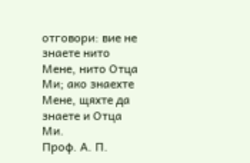отговори: вие не знаете нито Мене, нито Отца Ми; ако знаехте Мене, щяхте да знаете и Отца Ми.
Проф. А. П.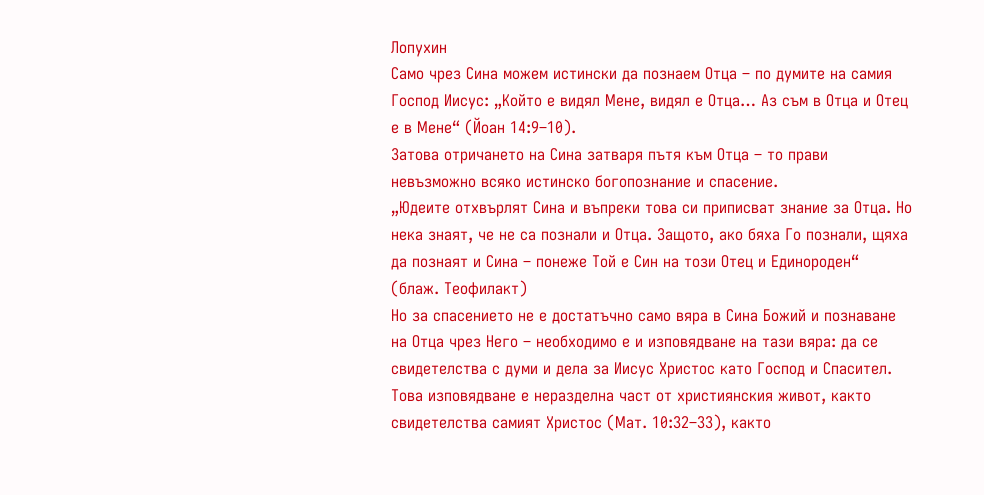Лопухин
Само чрез Сина можем истински да познаем Отца – по думите на самия Господ Иисус: „Който е видял Мене, видял е Отца… Аз съм в Отца и Отец е в Мене“ (Йоан 14:9–10).
Затова отричането на Сина затваря пътя към Отца – то прави невъзможно всяко истинско богопознание и спасение.
„Юдеите отхвърлят Сина и въпреки това си приписват знание за Отца. Но нека знаят, че не са познали и Отца. Защото, ако бяха Го познали, щяха да познаят и Сина – понеже Той е Син на този Отец и Единороден“
(блаж. Теофилакт)
Но за спасението не е достатъчно само вяра в Сина Божий и познаване на Отца чрез Него – необходимо е и изповядване на тази вяра: да се свидетелства с думи и дела за Иисус Христос като Господ и Спасител. Това изповядване е неразделна част от християнския живот, както свидетелства самият Христос (Мат. 10:32–33), както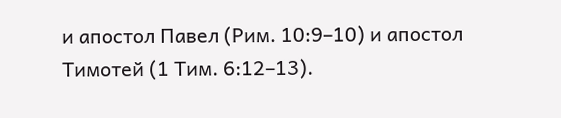и апостол Павел (Рим. 10:9–10) и апостол Тимотей (1 Тим. 6:12–13).